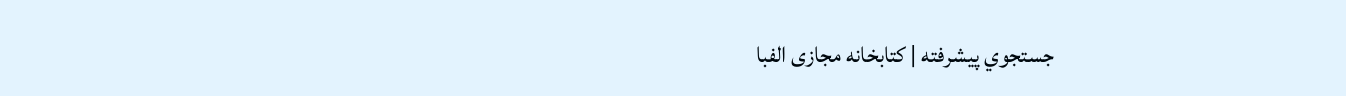جستجوي پيشرفته | کتابخانه مجازی الفبا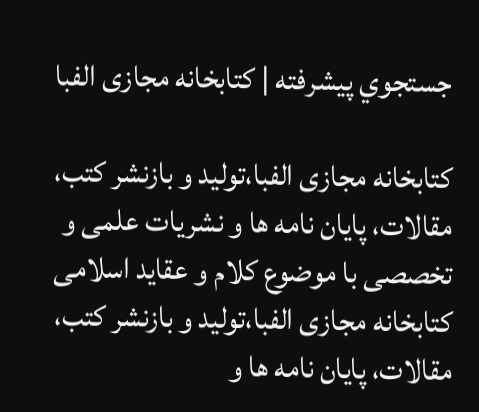جستجوي پيشرفته | کتابخانه مجازی الفبا

کتابخانه مجازی الفبا،تولید و بازنشر کتب، مقالات، پایان نامه ها و نشریات علمی و تخصصی با موضوع کلام و عقاید اسلامی کتابخانه مجازی الفبا،تولید و بازنشر کتب، مقالات، پایان نامه ها و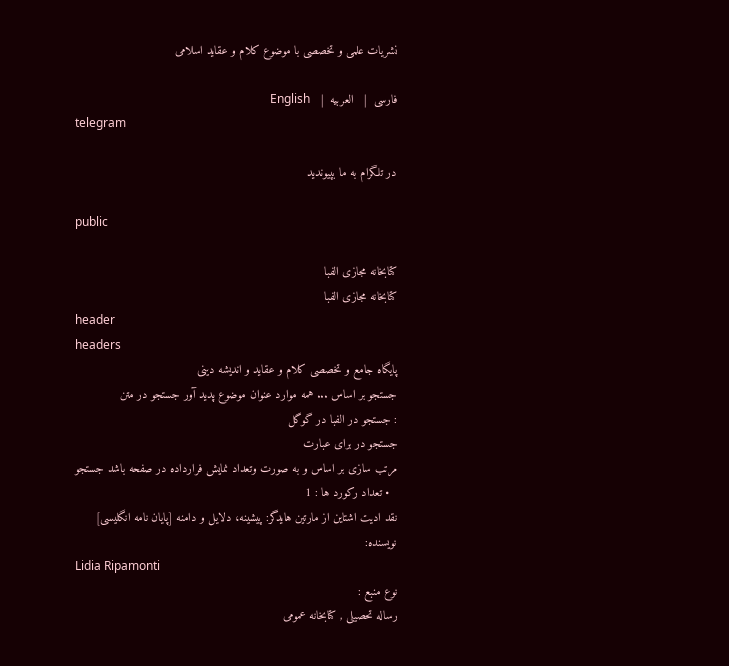نشریات علمی و تخصصی با موضوع کلام و عقاید اسلامی

فارسی  |   العربیه  |   English
telegram

در تلگرام به ما بپیوندید

public

کتابخانه مجازی الفبا
کتابخانه مجازی الفبا
header
headers
پایگاه جامع و تخصصی کلام و عقاید و اندیشه دینی
جستجو بر اساس ... همه موارد عنوان موضوع پدید آور جستجو در متن
: جستجو در الفبا در گوگل
جستجو در برای عبارت
مرتب سازی بر اساس و به صورت وتعداد نمایش فرارداده در صفحه باشد جستجو
  • تعداد رکورد ها : 1
نقد ادیت اشتاین از مارتین هایدگر: پیشینه، دلایل و دامنه [پایان نامه انگلیسی]
نویسنده:
Lidia Ripamonti
نوع منبع :
رساله تحصیلی , کتابخانه عمومی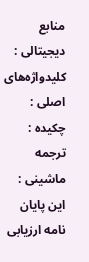منابع دیجیتالی :
کلیدواژه‌های اصلی :
چکیده :
ترجمه ماشینی : این پایان نامه ارزیابی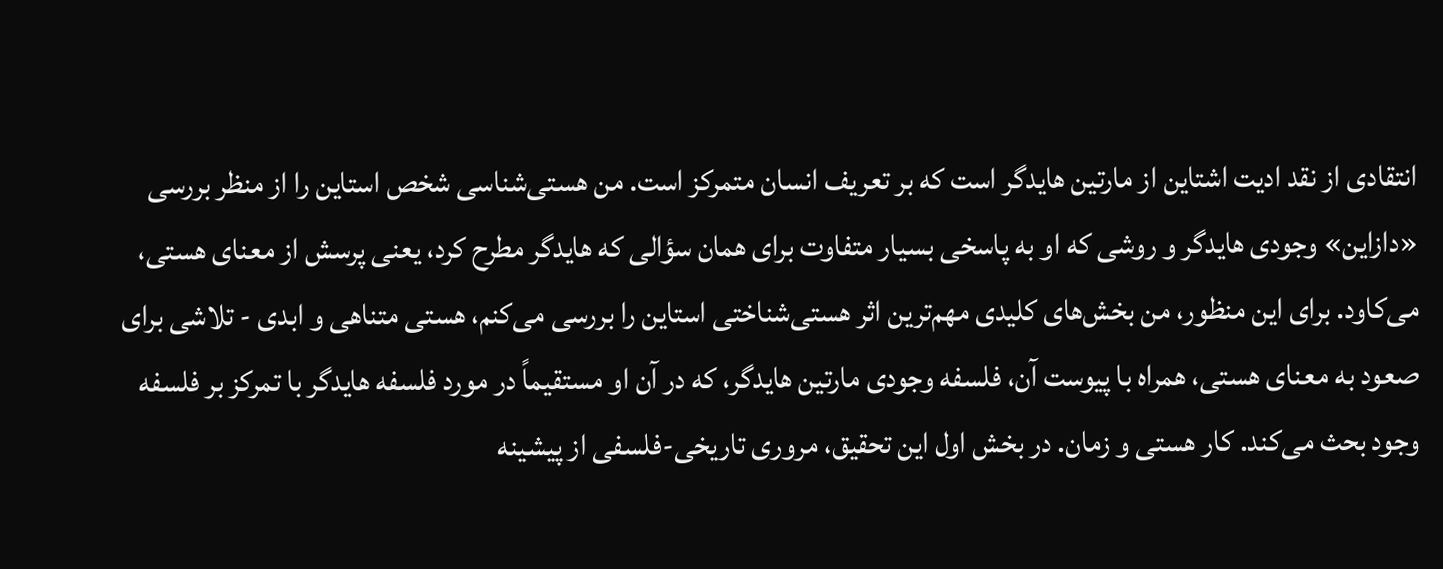انتقادی از نقد ادیت اشتاین از مارتین هایدگر است که بر تعریف انسان متمرکز است. من هستی‌شناسی شخص استاین را از منظر بررسی «دازاین» وجودی هایدگر و روشی که او به پاسخی بسیار متفاوت برای همان سؤالی که هایدگر مطرح کرد، یعنی پرسش از معنای هستی، می‌کاود. برای این منظور، من بخش‌های کلیدی مهم‌ترین اثر هستی‌شناختی استاین را بررسی می‌کنم، هستی متناهی و ابدی - تلاشی برای صعود به معنای هستی، همراه با پیوست آن، فلسفه وجودی مارتین هایدگر، که در آن او مستقیماً در مورد فلسفه هایدگر با تمرکز بر فلسفه وجود بحث می‌کند. کار هستی و زمان. در بخش اول این تحقیق، مروری تاریخی-فلسفی از پیشینه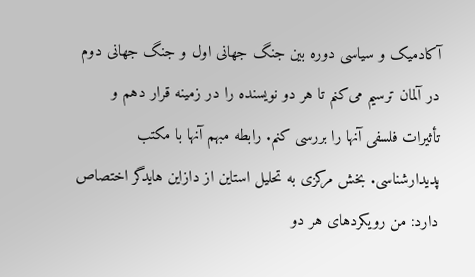آکادمیک و سیاسی دوره بین جنگ جهانی اول و جنگ جهانی دوم در آلمان ترسیم می‌کنم تا هر دو نویسنده را در زمینه قرار دهم و تأثیرات فلسفی آنها را بررسی کنم. رابطه مبهم آنها با مکتب پدیدارشناسی. بخش مرکزی به تحلیل استاین از دازاین هایدگر اختصاص دارد: من رویکردهای هر دو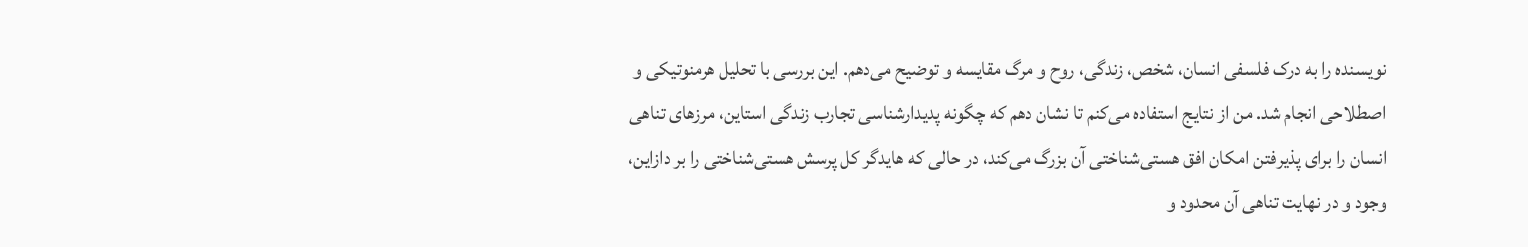نویسنده را به درک فلسفی انسان، شخص، زندگی، روح و مرگ مقایسه و توضیح می‌دهم. این بررسی با تحلیل هرمنوتیکی و اصطلاحی انجام شد. من از نتایج استفاده می‌کنم تا نشان دهم که چگونه پدیدارشناسی تجارب زندگی استاین، مرزهای تناهی انسان را برای پذیرفتن امکان افق هستی‌شناختی آن بزرگ می‌کند، در حالی که هایدگر کل پرسش هستی‌شناختی را بر دازاین، وجود و در نهایت تناهی آن محدود و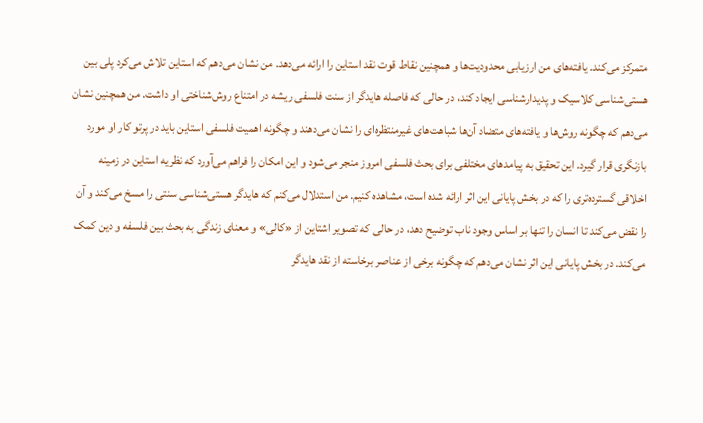متمرکز می‌کند. یافته‌های من ارزیابی محدودیت‌ها و همچنین نقاط قوت نقد استاین را ارائه می‌دهد. من نشان می‌دهم که استاین تلاش می‌کرد پلی بین هستی‌شناسی کلاسیک و پدیدارشناسی ایجاد کند، در حالی که فاصله هایدگر از سنت فلسفی ریشه در امتناع روش‌شناختی او داشت. من همچنین نشان می‌دهم که چگونه روش‌ها و یافته‌های متضاد آن‌ها شباهت‌های غیرمنتظره‌ای را نشان می‌دهند و چگونه اهمیت فلسفی استاین باید در پرتو کار او مورد بازنگری قرار گیرد. این تحقیق به پیامدهای مختلفی برای بحث فلسفی امروز منجر می‌شود و این امکان را فراهم می‌آورد که نظریه استاین در زمینه اخلاقی گسترده‌تری را که در بخش پایانی این اثر ارائه شده است، مشاهده کنیم. من استدلال می‌کنم که هایدگر هستی‌شناسی سنتی را مسخ می‌کند و آن را نقض می‌کند تا انسان را تنها بر اساس وجود ناب توضیح دهد، در حالی که تصویر اشتاین از «کالی» و معنای زندگی به بحث بین فلسفه و دین کمک می‌کند. در بخش پایانی این اثر نشان می‌دهم که چگونه برخی از عناصر برخاسته از نقد هایدگر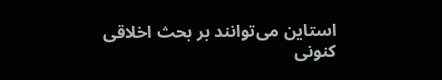استاین می‌توانند بر بحث اخلاقی کنونی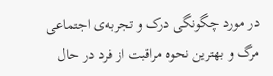در مورد چگونگی درک و تجربه‌ی اجتماعی مرگ و بهترین نحوه مراقبت از فرد در حال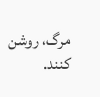مرگ، روشن کنند.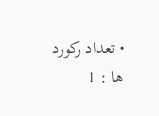• تعداد رکورد ها : 1